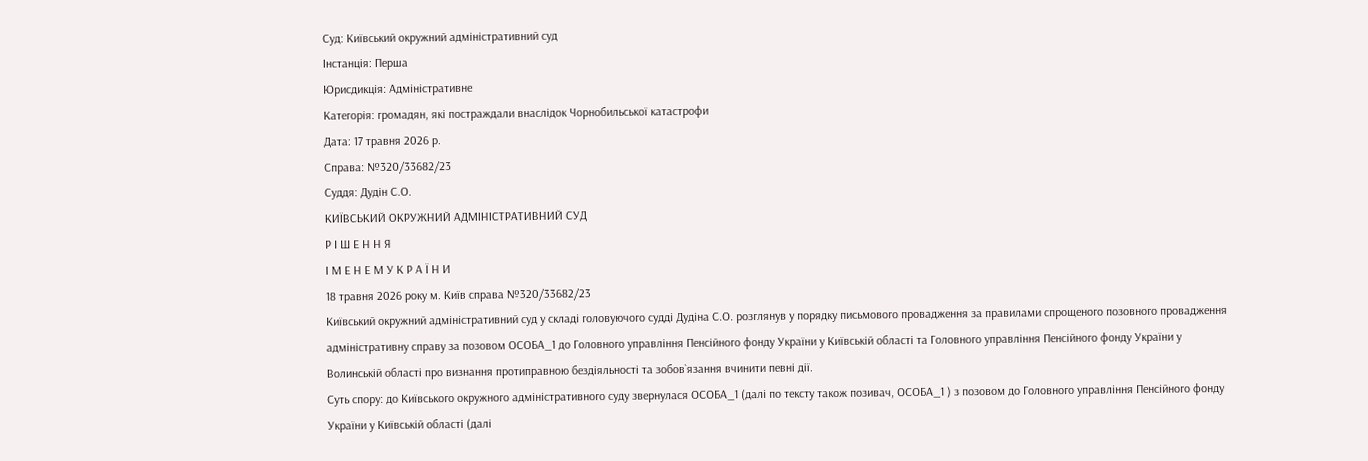Суд: Київський окружний адміністративний суд
Інстанція: Перша
Юрисдикція: Адміністративне
Категорія: громадян, які постраждали внаслідок Чорнобильської катастрофи
Дата: 17 травня 2026 р.
Справа: №320/33682/23
Суддя: Дудін С.О.
КИЇВСЬКИЙ ОКРУЖНИЙ АДМІНІСТРАТИВНИЙ СУД
Р І Ш Е Н Н Я
І М Е Н Е М У К Р А Ї Н И
18 травня 2026 року м. Київ справа №320/33682/23
Київський окружний адміністративний суд у складі головуючого судді Дудіна С.О. розглянув у порядку письмового провадження за правилами спрощеного позовного провадження адміністративну справу за позовом ОСОБА_1 до Головного управління Пенсійного фонду України у Київській області та Головного управління Пенсійного фонду України у Волинській області про визнання протиправною бездіяльності та зобов`язання вчинити певні дії.
Суть спору: до Київського окружного адміністративного суду звернулася ОСОБА_1 (далі по тексту також позивач, ОСОБА_1 ) з позовом до Головного управління Пенсійного фонду України у Київській області (далі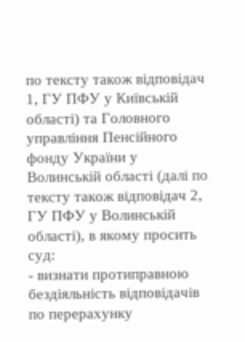по тексту також відповідач 1, ГУ ПФУ у Київській області) та Головного управління Пенсійного фонду України у Волинській області (далі по тексту також відповідач 2, ГУ ПФУ у Волинській області), в якому просить суд:
- визнати протиправною бездіяльність відповідачів по перерахунку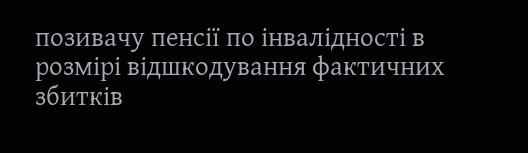позивачу пенсії по інвалідності в розмірі відшкодування фактичних збитків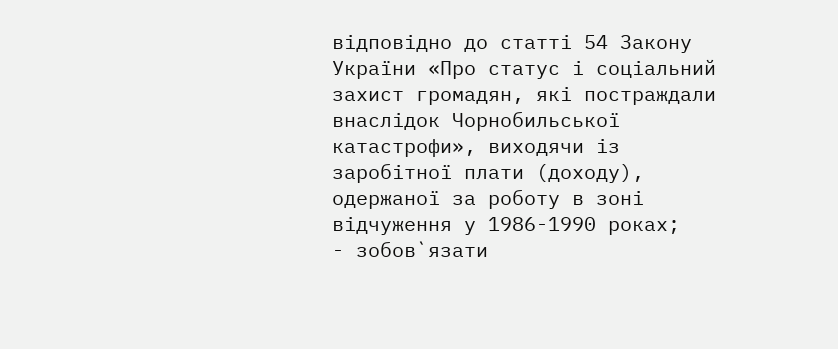відповідно до статті 54 Закону України «Про статус і соціальний захист громадян, які постраждали внаслідок Чорнобильської катастрофи», виходячи із заробітної плати (доходу), одержаної за роботу в зоні відчуження у 1986-1990 роках;
- зобов`язати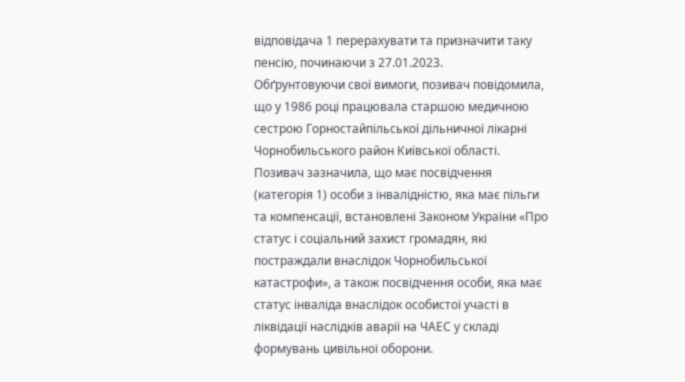відповідача 1 перерахувати та призначити таку пенсію, починаючи з 27.01.2023.
Обґрунтовуючи свої вимоги, позивач повідомила, що у 1986 році працювала старшою медичною сестрою Горностайпільської дільничної лікарні Чорнобильського район Київської області. Позивач зазначила, що має посвідчення (категорія 1) особи з інвалідністю, яка має пільги та компенсації, встановлені Законом України «Про статус і соціальний захист громадян, які постраждали внаслідок Чорнобильської катастрофи», а також посвідчення особи, яка має статус інваліда внаслідок особистої участі в ліквідації наслідків аварії на ЧАЕС у складі формувань цивільної оборони.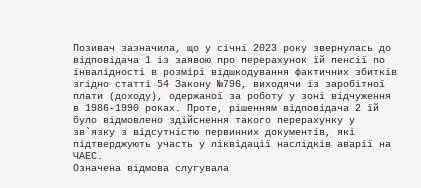Позивач зазначила, що у січні 2023 року звернулась до відповідача 1 із заявою про перерахунок їй пенсії по інвалідності в розмірі відшкодування фактичних збитків згідно статті 54 Закону №796, виходячи із заробітної плати (доходу), одержаної за роботу у зоні відчуження в 1986-1990 роках. Проте, рішенням відповідача 2 їй було відмовлено здійснення такого перерахунку у зв`язку з відсутністю первинних документів, які підтверджують участь у ліквідації наслідків аварії на ЧАЕС.
Означена відмова слугувала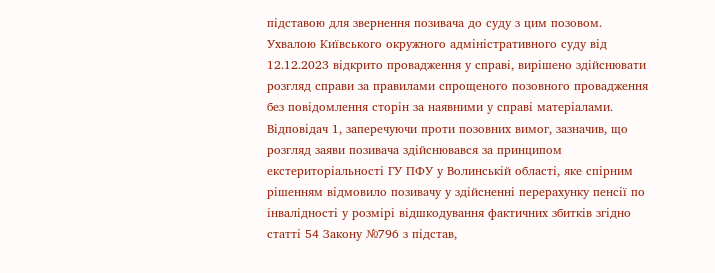підставою для звернення позивача до суду з цим позовом.
Ухвалою Київського окружного адміністративного суду від 12.12.2023 відкрито провадження у справі, вирішено здійснювати розгляд справи за правилами спрощеного позовного провадження без повідомлення сторін за наявними у справі матеріалами.
Відповідач 1, заперечуючи проти позовних вимог, зазначив, що розгляд заяви позивача здійснювався за принципом екстериторіальності ГУ ПФУ у Волинській області, яке спірним рішенням відмовило позивачу у здійсненні перерахунку пенсії по інвалідності у розмірі відшкодування фактичних збитків згідно статті 54 Закону №796 з підстав,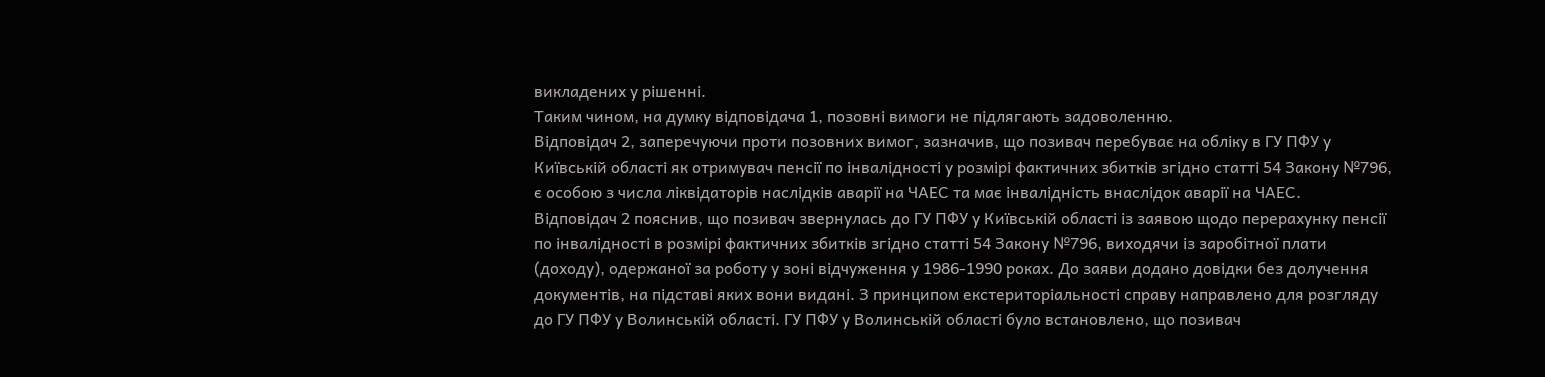викладених у рішенні.
Таким чином, на думку відповідача 1, позовні вимоги не підлягають задоволенню.
Відповідач 2, заперечуючи проти позовних вимог, зазначив, що позивач перебуває на обліку в ГУ ПФУ у Київській області як отримувач пенсії по інвалідності у розмірі фактичних збитків згідно статті 54 Закону №796, є особою з числа ліквідаторів наслідків аварії на ЧАЕС та має інвалідність внаслідок аварії на ЧАЕС.
Відповідач 2 пояснив, що позивач звернулась до ГУ ПФУ у Київській області із заявою щодо перерахунку пенсії по інвалідності в розмірі фактичних збитків згідно статті 54 Закону №796, виходячи із заробітної плати (доходу), одержаної за роботу у зоні відчуження у 1986-1990 роках. До заяви додано довідки без долучення документів, на підставі яких вони видані. З принципом екстериторіальності справу направлено для розгляду до ГУ ПФУ у Волинській області. ГУ ПФУ у Волинській області було встановлено, що позивач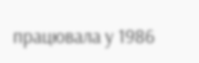працювала у 1986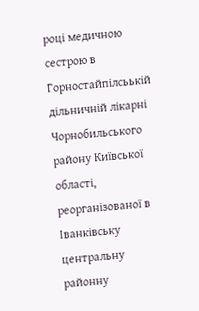році медичною сестрою в Горностайпілсьькій дільничній лікарні Чорнобильського району Київської області, реорганізованої в Іванківську центральну районну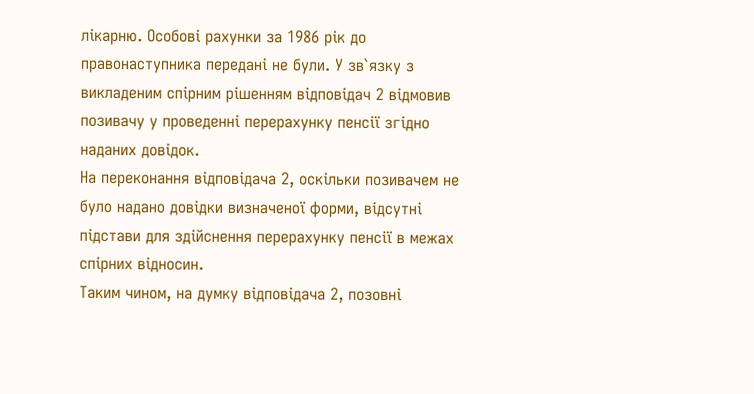лікарню. Особові рахунки за 1986 рік до правонаступника передані не були. У зв`язку з викладеним спірним рішенням відповідач 2 відмовив позивачу у проведенні перерахунку пенсії згідно наданих довідок.
На переконання відповідача 2, оскільки позивачем не було надано довідки визначеної форми, відсутні підстави для здійснення перерахунку пенсії в межах спірних відносин.
Таким чином, на думку відповідача 2, позовні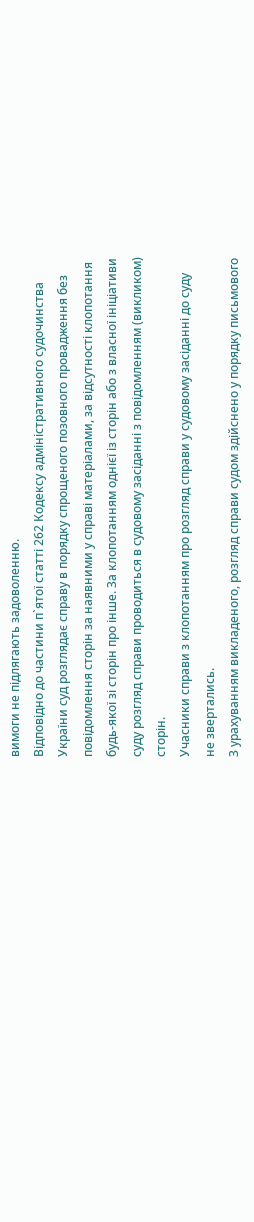вимоги не підлягають задоволенню.
Відповідно до частини п`ятої статті 262 Кодексу адміністративного судочинства України суд розглядає справу в порядку спрощеного позовного провадження без повідомлення сторін за наявними у справі матеріалами, за відсутності клопотання будь-якої зі сторін про інше. За клопотанням однієї із сторін або з власної ініціативи суду розгляд справи проводиться в судовому засіданні з повідомленням (викликом) сторін.
Учасники справи з клопотанням про розгляд справи у судовому засіданні до суду не звертались.
З урахуванням викладеного, розгляд справи судом здійснено у порядку письмового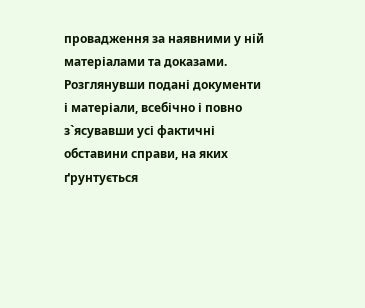провадження за наявними у ній матеріалами та доказами.
Розглянувши подані документи і матеріали, всебічно і повно з`ясувавши усі фактичні обставини справи, на яких ґрунтується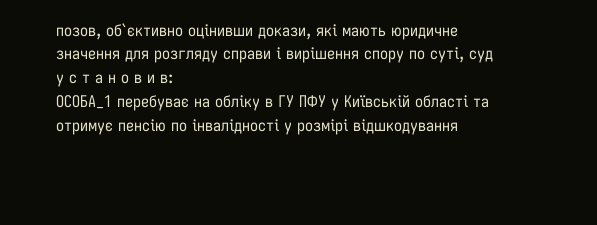позов, об`єктивно оцінивши докази, які мають юридичне значення для розгляду справи і вирішення спору по суті, суд
у с т а н о в и в:
ОСОБА_1 перебуває на обліку в ГУ ПФУ у Київській області та отримує пенсію по інвалідності у розмірі відшкодування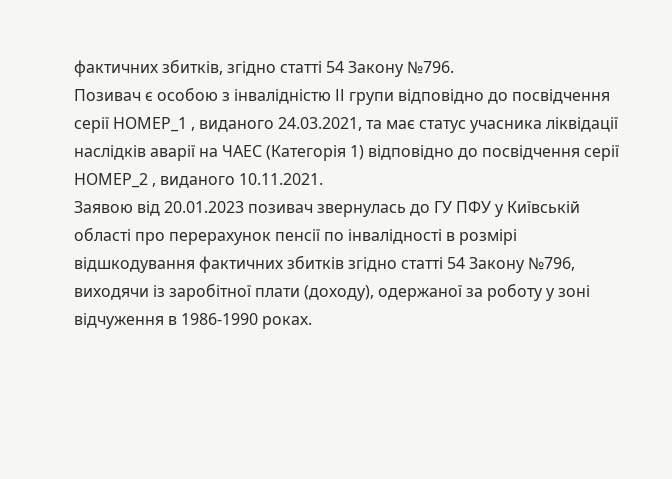фактичних збитків, згідно статті 54 Закону №796.
Позивач є особою з інвалідністю ІІ групи відповідно до посвідчення серії НОМЕР_1 , виданого 24.03.2021, та має статус учасника ліквідації наслідків аварії на ЧАЕС (Категорія 1) відповідно до посвідчення серії НОМЕР_2 , виданого 10.11.2021.
Заявою від 20.01.2023 позивач звернулась до ГУ ПФУ у Київській області про перерахунок пенсії по інвалідності в розмірі відшкодування фактичних збитків згідно статті 54 Закону №796, виходячи із заробітної плати (доходу), одержаної за роботу у зоні відчуження в 1986-1990 роках.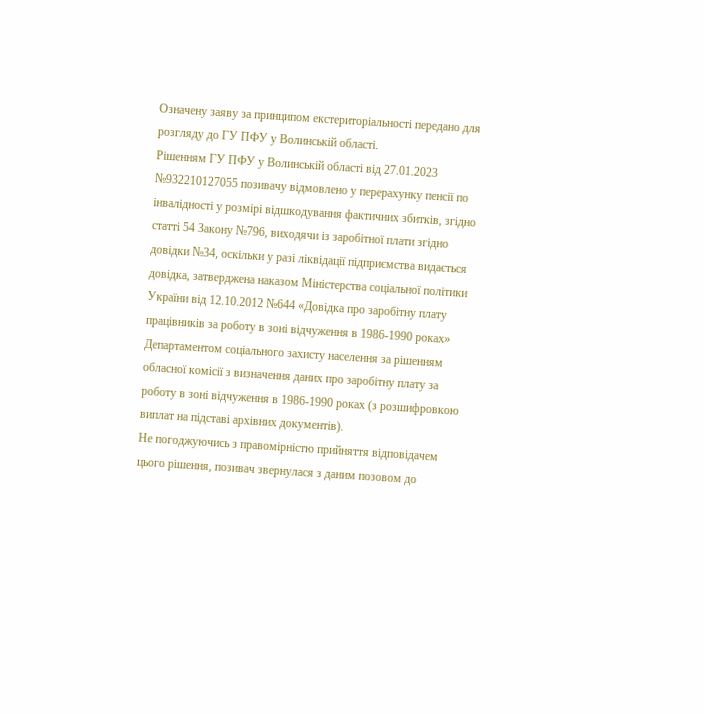Означену заяву за принципом екстериторіальності передано для розгляду до ГУ ПФУ у Волинській області.
Рішенням ГУ ПФУ у Волинській області від 27.01.2023 №932210127055 позивачу відмовлено у перерахунку пенсії по інвалідності у розмірі відшкодування фактичних збитків, згідно статті 54 Закону №796, виходячи із заробітної плати згідно довідки №34, оскільки у разі ліквідації підприємства видається довідка, затверджена наказом Міністерства соціальної політики України від 12.10.2012 №644 «Довідка про заробітну плату працівників за роботу в зоні відчуження в 1986-1990 роках» Департаментом соціального захисту населення за рішенням обласної комісії з визначення даних про заробітну плату за роботу в зоні відчуження в 1986-1990 роках (з розшифровкою виплат на підставі архівних документів).
Не погоджуючись з правомірністю прийняття відповідачем цього рішення, позивач звернулася з даним позовом до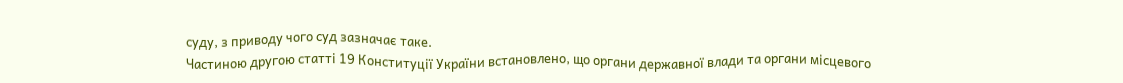суду, з приводу чого суд зазначає таке.
Частиною другою статті 19 Конституції України встановлено, що органи державної влади та органи місцевого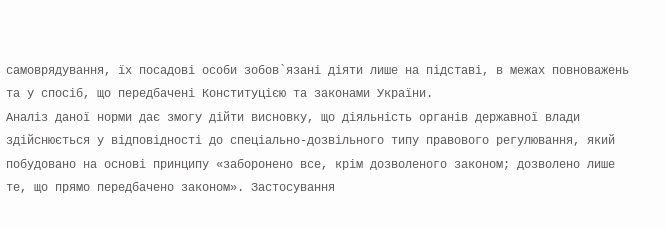самоврядування, їх посадові особи зобов`язані діяти лише на підставі, в межах повноважень та у спосіб, що передбачені Конституцією та законами України.
Аналіз даної норми дає змогу дійти висновку, що діяльність органів державної влади здійснюється у відповідності до спеціально-дозвільного типу правового регулювання, який побудовано на основі принципу «заборонено все, крім дозволеного законом; дозволено лише те, що прямо передбачено законом». Застосування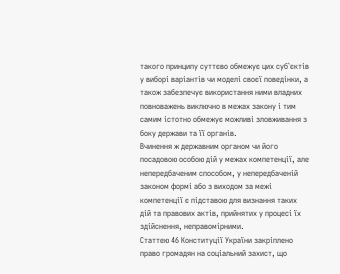такого принципу суттєво обмежує цих суб`єктів у виборі варіантів чи моделі своєї поведінки, а також забезпечує використання ними владних повноважень виключно в межах закону і тим самим істотно обмежує можливі зловживання з боку держави та її органів.
Вчинення ж державним органом чи його посадовою особою дій у межах компетенції, але непередбаченим способом, у непередбаченій законом формі або з виходом за межі компетенції є підставою для визнання таких дій та правових актів, прийнятих у процесі їх здійснення, неправомірними.
Статтею 46 Конституції України закріплено право громадян на соціальний захист, що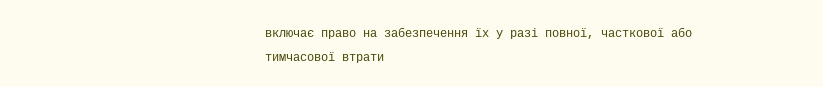включає право на забезпечення їх у разі повної, часткової або тимчасової втрати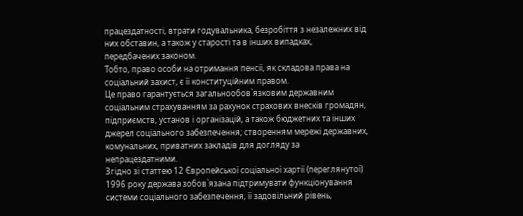працездатності, втрати годувальника, безробіття з незалежних від них обставин, а також у старості та в інших випадках, передбачених законом.
Тобто, право особи на отримання пенсії, як складова права на соціальний захист, є її конституційним правом.
Це право гарантується загальнообов`язковим державним соціальним страхуванням за рахунок страхових внесків громадян, підприємств, установ і організацій, а також бюджетних та інших джерел соціального забезпечення; створенням мережі державних, комунальних, приватних закладів для догляду за непрацездатними.
Згідно зі статтею 12 Європейської соціальної хартії (переглянутої) 1996 року держава зобов`язана підтримувати функціонування системи соціального забезпечення, її задовільний рівень,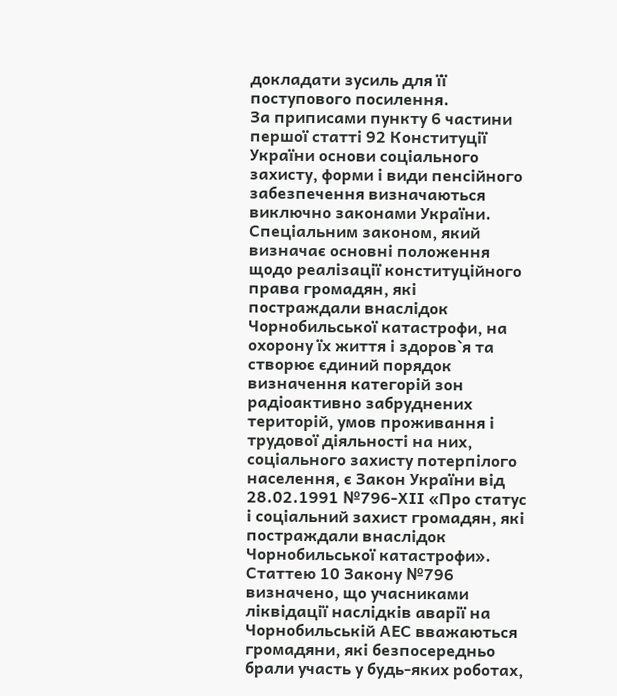докладати зусиль для її поступового посилення.
За приписами пункту 6 частини першої статті 92 Конституції України основи соціального захисту, форми і види пенсійного забезпечення визначаються виключно законами України.
Спеціальним законом, який визначає основні положення щодо реалізації конституційного права громадян, які постраждали внаслідок Чорнобильської катастрофи, на охорону їх життя і здоров`я та створює єдиний порядок визначення категорій зон радіоактивно забруднених територій, умов проживання і трудової діяльності на них, соціального захисту потерпілого населення, є Закон України від 28.02.1991 №796-ХІІ «Про статус і соціальний захист громадян, які постраждали внаслідок Чорнобильської катастрофи».
Статтею 10 Закону №796 визначено, що учасниками ліквідації наслідків аварії на Чорнобильській АЕС вважаються громадяни, які безпосередньо брали участь у будь-яких роботах,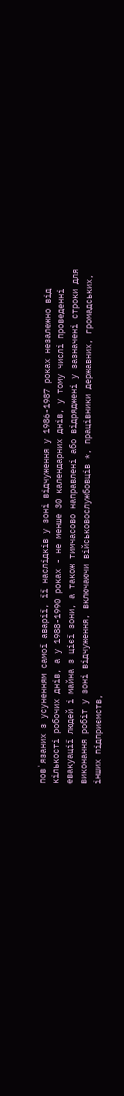пов`язаних з усуненням самої аварії, її наслідків у зоні відчуження у 1986-1987 роках незалежно від кількості робочих днів, а у 1988-1990 роках - не менше 30 календарних днів, у тому числі проведенні евакуації людей і майна з цієї зони, а також тимчасово направлені або відряджені у зазначені строки для виконання робіт у зоні відчуження, включаючи військовослужбовців *, працівники державних, громадських, інших підприємств,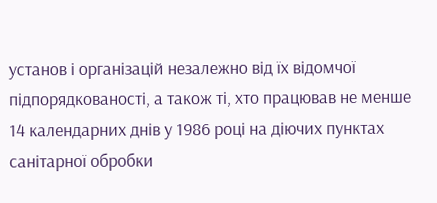установ і організацій незалежно від їх відомчої підпорядкованості, а також ті, хто працював не менше 14 календарних днів у 1986 році на діючих пунктах санітарної обробки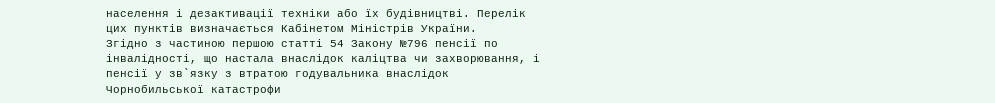населення і дезактивації техніки або їх будівництві. Перелік цих пунктів визначається Кабінетом Міністрів України.
Згідно з частиною першою статті 54 Закону №796 пенсії по інвалідності, що настала внаслідок каліцтва чи захворювання, і пенсії у зв`язку з втратою годувальника внаслідок Чорнобильської катастрофи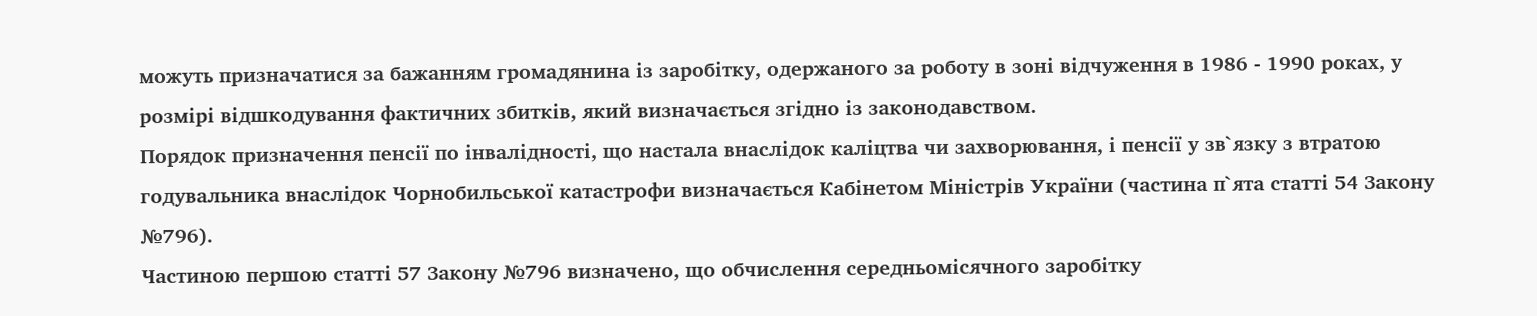можуть призначатися за бажанням громадянина із заробітку, одержаного за роботу в зоні відчуження в 1986 - 1990 роках, у розмірі відшкодування фактичних збитків, який визначається згідно із законодавством.
Порядок призначення пенсії по інвалідності, що настала внаслідок каліцтва чи захворювання, і пенсії у зв`язку з втратою годувальника внаслідок Чорнобильської катастрофи визначається Кабінетом Міністрів України (частина п`ята статті 54 Закону №796).
Частиною першою статті 57 Закону №796 визначено, що обчислення середньомісячного заробітку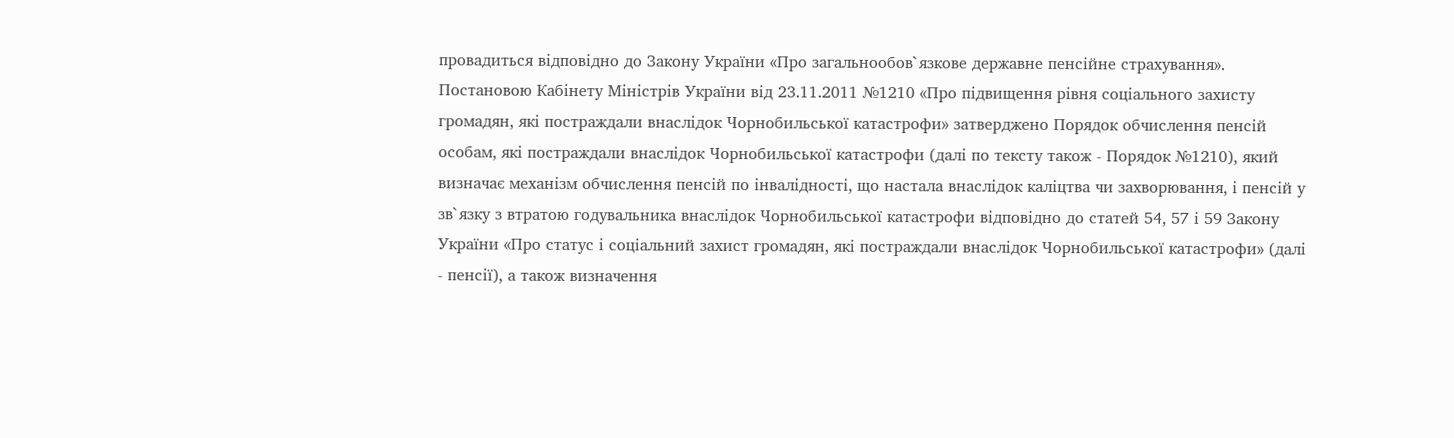провадиться відповідно до Закону України «Про загальнообов`язкове державне пенсійне страхування».
Постановою Кабінету Міністрів України від 23.11.2011 №1210 «Про підвищення рівня соціального захисту громадян, які постраждали внаслідок Чорнобильської катастрофи» затверджено Порядок обчислення пенсій особам, які постраждали внаслідок Чорнобильської катастрофи (далі по тексту також - Порядок №1210), який визначає механізм обчислення пенсій по інвалідності, що настала внаслідок каліцтва чи захворювання, і пенсій у зв`язку з втратою годувальника внаслідок Чорнобильської катастрофи відповідно до статей 54, 57 і 59 Закону України «Про статус і соціальний захист громадян, які постраждали внаслідок Чорнобильської катастрофи» (далі - пенсії), а також визначення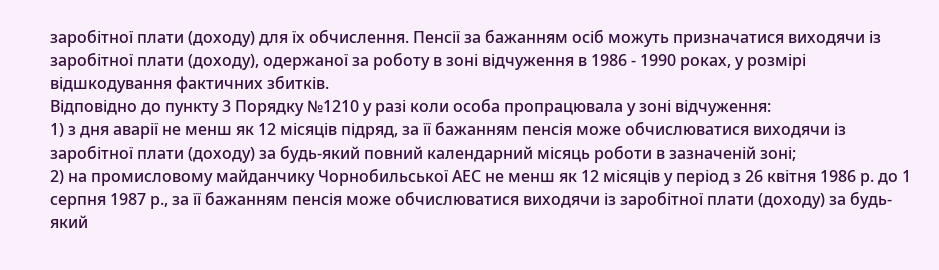заробітної плати (доходу) для їх обчислення. Пенсії за бажанням осіб можуть призначатися виходячи із заробітної плати (доходу), одержаної за роботу в зоні відчуження в 1986 - 1990 роках, у розмірі відшкодування фактичних збитків.
Відповідно до пункту 3 Порядку №1210 у разі коли особа пропрацювала у зоні відчуження:
1) з дня аварії не менш як 12 місяців підряд, за її бажанням пенсія може обчислюватися виходячи із заробітної плати (доходу) за будь-який повний календарний місяць роботи в зазначеній зоні;
2) на промисловому майданчику Чорнобильської АЕС не менш як 12 місяців у період з 26 квітня 1986 р. до 1 серпня 1987 р., за її бажанням пенсія може обчислюватися виходячи із заробітної плати (доходу) за будь-який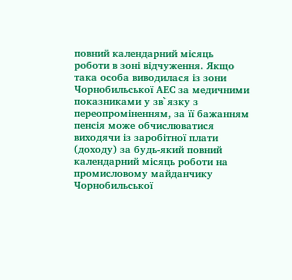повний календарний місяць роботи в зоні відчуження. Якщо така особа виводилася із зони Чорнобильської АЕС за медичними показниками у зв`язку з переопроміненням, за її бажанням пенсія може обчислюватися виходячи із заробітної плати (доходу) за будь-який повний календарний місяць роботи на промисловому майданчику Чорнобильської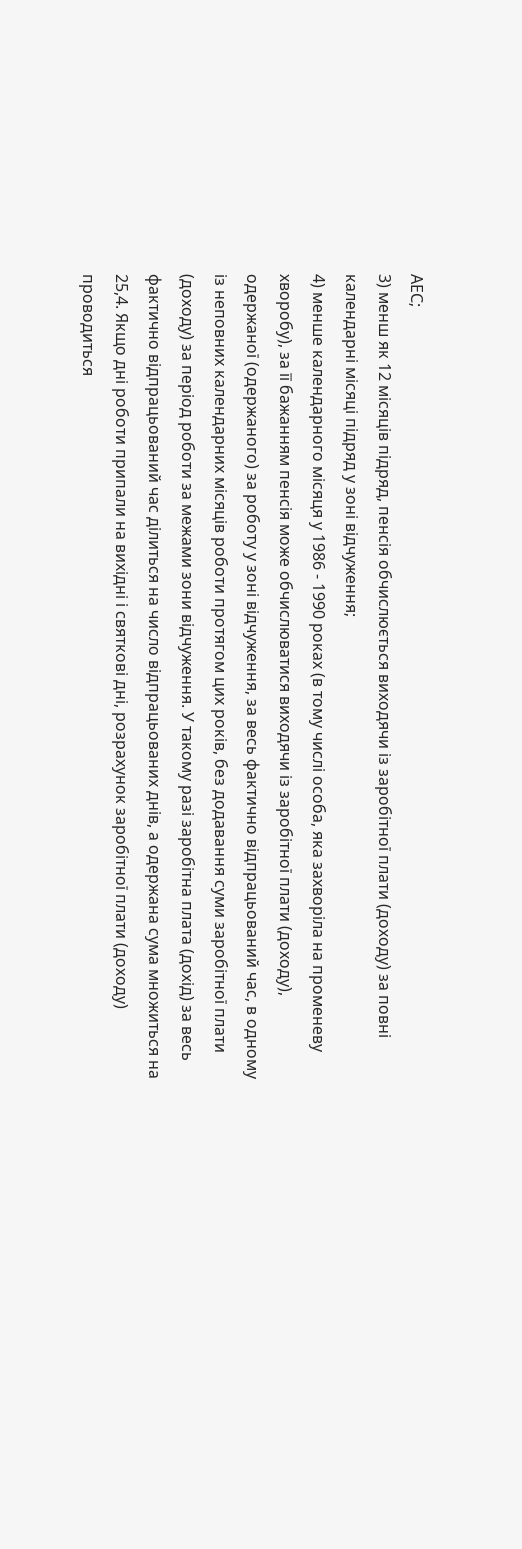АЕС;
3) менш як 12 місяців підряд, пенсія обчислюється виходячи із заробітної плати (доходу) за повні календарні місяці підряд у зоні відчуження;
4) менше календарного місяця у 1986 - 1990 роках (в тому числі особа, яка захворіла на променеву хворобу), за її бажанням пенсія може обчислюватися виходячи із заробітної плати (доходу), одержаної (одержаного) за роботу у зоні відчуження, за весь фактично відпрацьований час, в одному із неповних календарних місяців роботи протягом цих років, без додавання суми заробітної плати (доходу) за період роботи за межами зони відчуження. У такому разі заробітна плата (дохід) за весь фактично відпрацьований час ділиться на число відпрацьованих днів, а одержана сума множиться на 25,4. Якщо дні роботи припали на вихідні і святкові дні, розрахунок заробітної плати (доходу) проводиться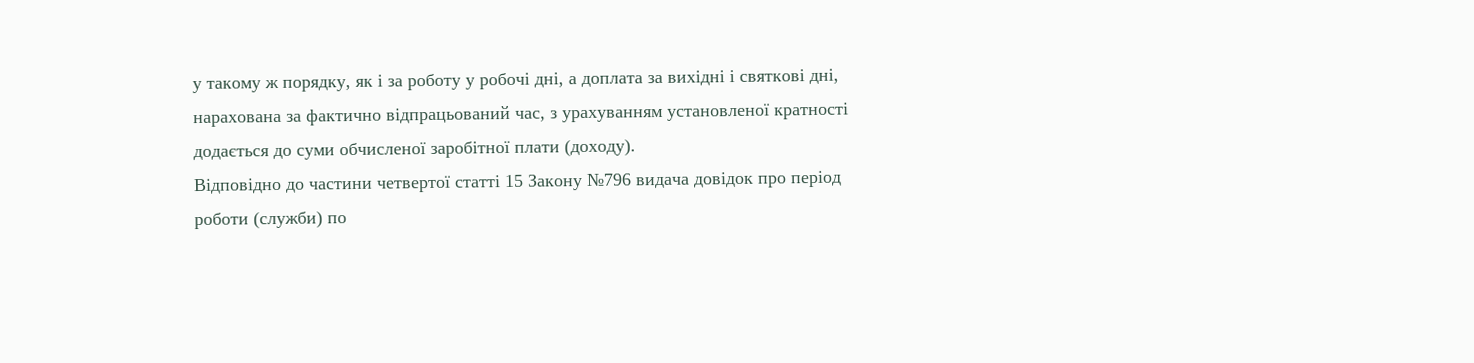у такому ж порядку, як і за роботу у робочі дні, а доплата за вихідні і святкові дні, нарахована за фактично відпрацьований час, з урахуванням установленої кратності додається до суми обчисленої заробітної плати (доходу).
Відповідно до частини четвертої статті 15 Закону №796 видача довідок про період роботи (служби) по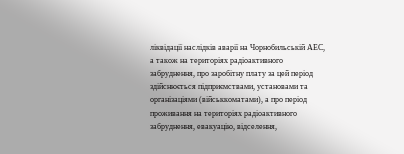ліквідації наслідків аварії на Чорнобильській АЕС, а також на територіях радіоактивного забруднення, про заробітну плату за цей період здійснюється підприємствами, установами та організаціями (військкоматами), а про період проживання на територіях радіоактивного забруднення, евакуацію, відселення,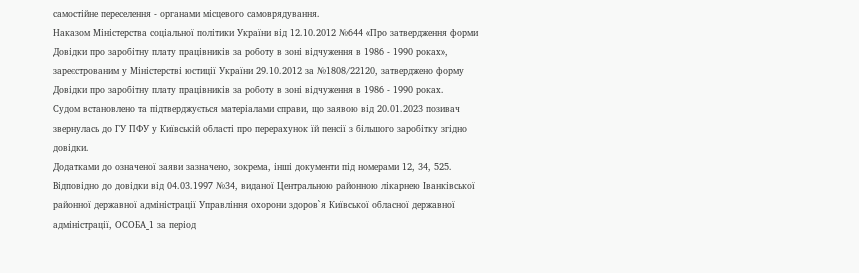самостійне переселення - органами місцевого самоврядування.
Наказом Міністерства соціальної політики України від 12.10.2012 №644 «Про затвердження форми Довідки про заробітну плату працівників за роботу в зоні відчуження в 1986 - 1990 роках», зареєстрованим у Міністерстві юстиції України 29.10.2012 за №1808/22120, затверджено форму Довідки про заробітну плату працівників за роботу в зоні відчуження в 1986 - 1990 роках.
Судом встановлено та підтверджується матеріалами справи, що заявою від 20.01.2023 позивач звернулась до ГУ ПФУ у Київській області про перерахунок їй пенсії з більшого заробітку згідно довідки.
Додатками до означеної заяви зазначено, зокрема, інші документи під номерами 12, 34, 525.
Відповідно до довідки від 04.03.1997 №34, виданої Центральною районною лікарнею Іванківської районної державної адміністрації Управління охорони здоров`я Київської обласної державної адміністрації, ОСОБА_1 за період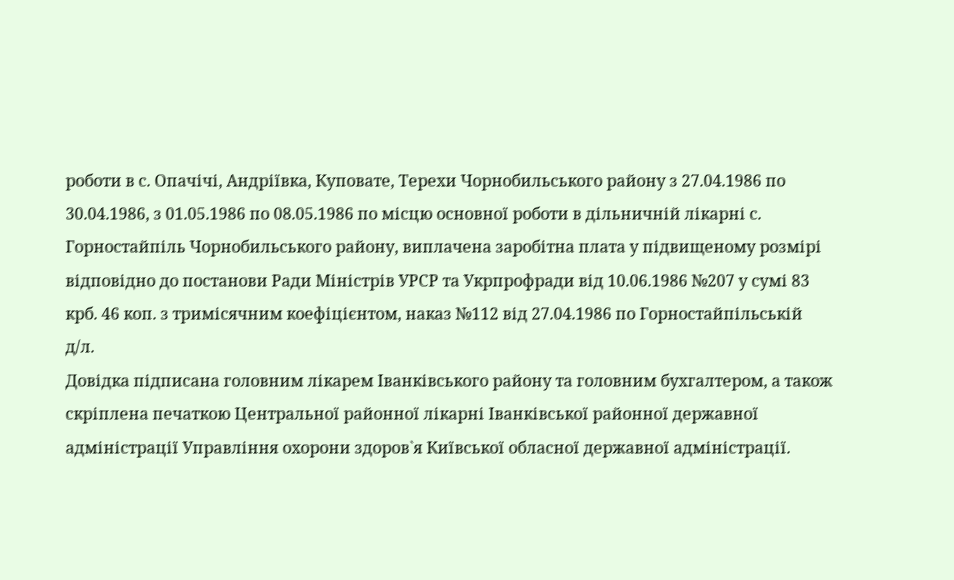роботи в с. Опачічі, Андріївка, Куповате, Терехи Чорнобильського району з 27.04.1986 по 30.04.1986, з 01.05.1986 по 08.05.1986 по місцю основної роботи в дільничній лікарні с. Горностайпіль Чорнобильського району, виплачена заробітна плата у підвищеному розмірі відповідно до постанови Ради Міністрів УРСР та Укрпрофради від 10.06.1986 №207 у сумі 83 крб. 46 коп. з тримісячним коефіцієнтом, наказ №112 від 27.04.1986 по Горностайпільській д/л.
Довідка підписана головним лікарем Іванківського району та головним бухгалтером, а також скріплена печаткою Центральної районної лікарні Іванківської районної державної адміністрації Управління охорони здоров`я Київської обласної державної адміністрації.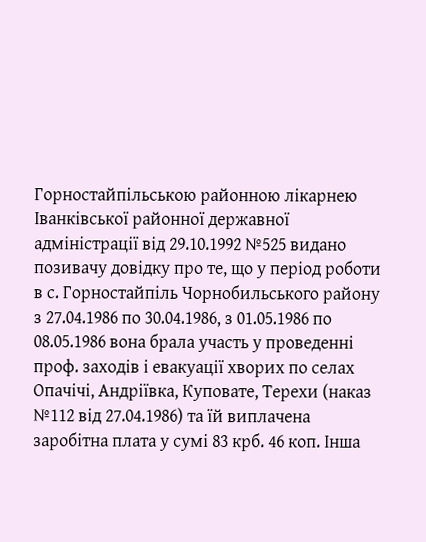Горностайпільською районною лікарнею Іванківської районної державної адміністрації від 29.10.1992 №525 видано позивачу довідку про те, що у період роботи в с. Горностайпіль Чорнобильського району з 27.04.1986 по 30.04.1986, з 01.05.1986 по 08.05.1986 вона брала участь у проведенні проф. заходів і евакуації хворих по селах Опачічі, Андріївка, Куповате, Терехи (наказ №112 від 27.04.1986) та їй виплачена заробітна плата у сумі 83 крб. 46 коп. Інша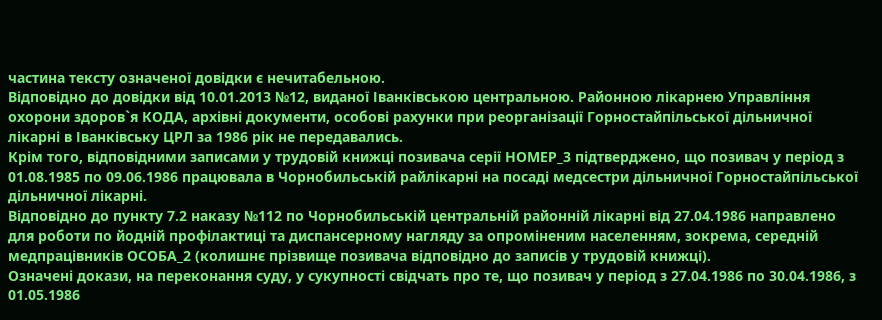частина тексту означеної довідки є нечитабельною.
Відповідно до довідки від 10.01.2013 №12, виданої Іванківською центральною. Районною лікарнею Управління охорони здоров`я КОДА, архівні документи, особові рахунки при реорганізації Горностайпільської дільничної лікарні в Іванківську ЦРЛ за 1986 рік не передавались.
Крім того, відповідними записами у трудовій книжці позивача серії НОМЕР_3 підтверджено, що позивач у період з 01.08.1985 по 09.06.1986 працювала в Чорнобильській райлікарні на посаді медсестри дільничної Горностайпільської дільничної лікарні.
Відповідно до пункту 7.2 наказу №112 по Чорнобильській центральній районній лікарні від 27.04.1986 направлено для роботи по йодній профілактиці та диспансерному нагляду за опроміненим населенням, зокрема, середній медпрацівників ОСОБА_2 (колишнє прізвище позивача відповідно до записів у трудовій книжці).
Означені докази, на переконання суду, у сукупності свідчать про те, що позивач у період з 27.04.1986 по 30.04.1986, з 01.05.1986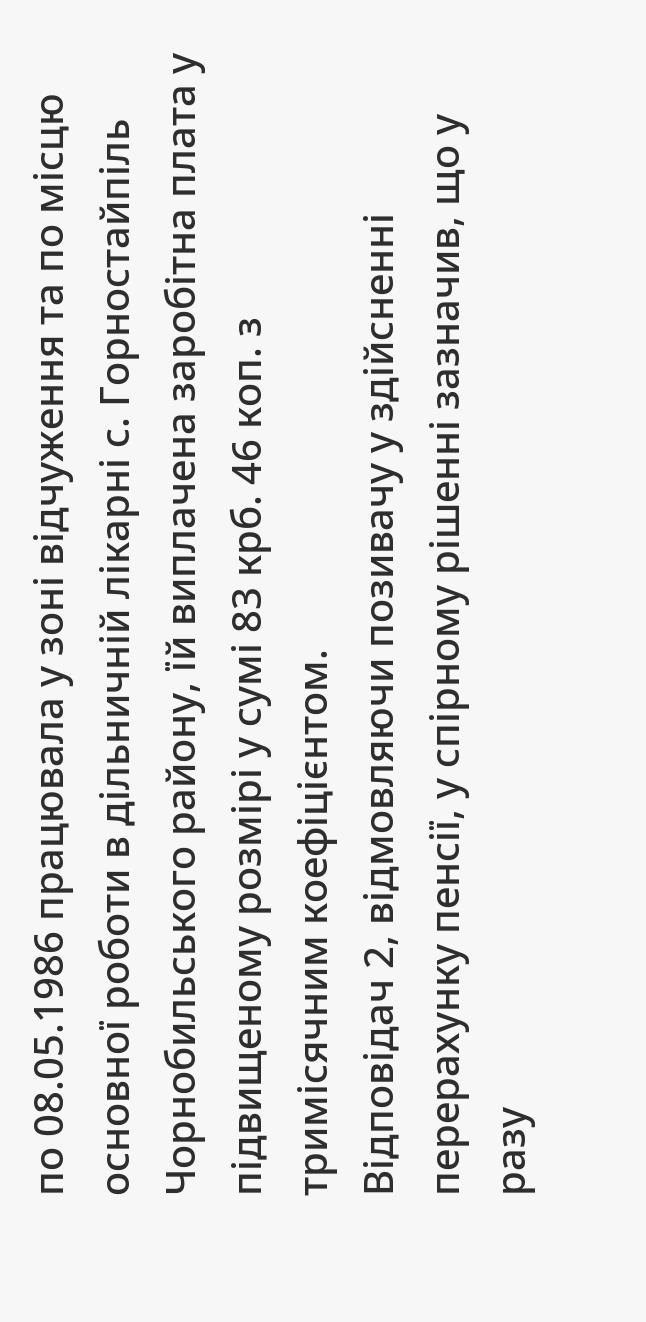по 08.05.1986 працювала у зоні відчуження та по місцю основної роботи в дільничній лікарні с. Горностайпіль Чорнобильського району, їй виплачена заробітна плата у підвищеному розмірі у сумі 83 крб. 46 коп. з тримісячним коефіцієнтом.
Відповідач 2, відмовляючи позивачу у здійсненні перерахунку пенсії, у спірному рішенні зазначив, що у разу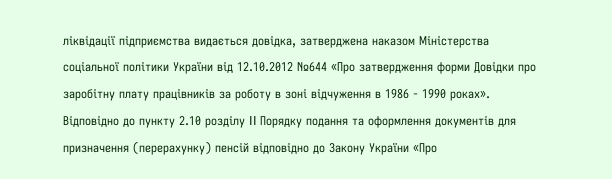ліквідації підприємства видається довідка, затверджена наказом Міністерства соціальної політики України від 12.10.2012 №644 «Про затвердження форми Довідки про заробітну плату працівників за роботу в зоні відчуження в 1986 - 1990 роках».
Відповідно до пункту 2.10 розділу II Порядку подання та оформлення документів для призначення (перерахунку) пенсій відповідно до Закону України «Про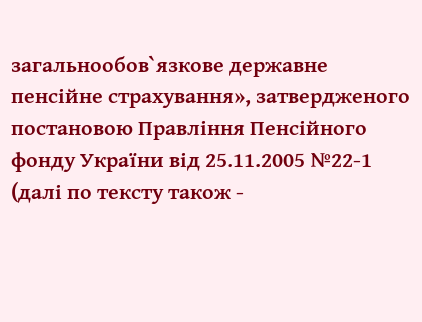загальнообов`язкове державне пенсійне страхування», затвердженого постановою Правління Пенсійного фонду України від 25.11.2005 №22-1 (далі по тексту також -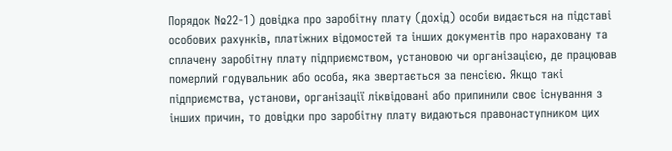Порядок №22-1) довідка про заробітну плату (дохід) особи видається на підставі особових рахунків, платіжних відомостей та інших документів про нараховану та сплачену заробітну плату підприємством, установою чи організацією, де працював померлий годувальник або особа, яка звертається за пенсією. Якщо такі підприємства, установи, організації ліквідовані або припинили своє існування з інших причин, то довідки про заробітну плату видаються правонаступником цих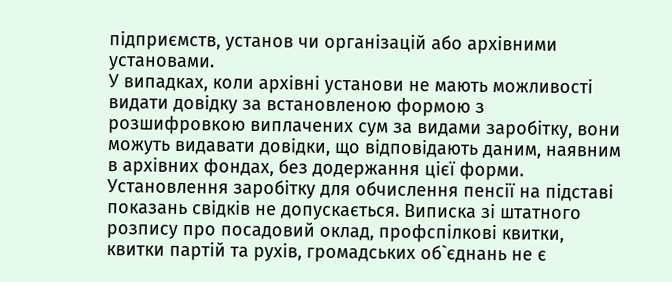підприємств, установ чи організацій або архівними установами.
У випадках, коли архівні установи не мають можливості видати довідку за встановленою формою з розшифровкою виплачених сум за видами заробітку, вони можуть видавати довідки, що відповідають даним, наявним в архівних фондах, без додержання цієї форми.
Установлення заробітку для обчислення пенсії на підставі показань свідків не допускається. Виписка зі штатного розпису про посадовий оклад, профспілкові квитки, квитки партій та рухів, громадських об`єднань не є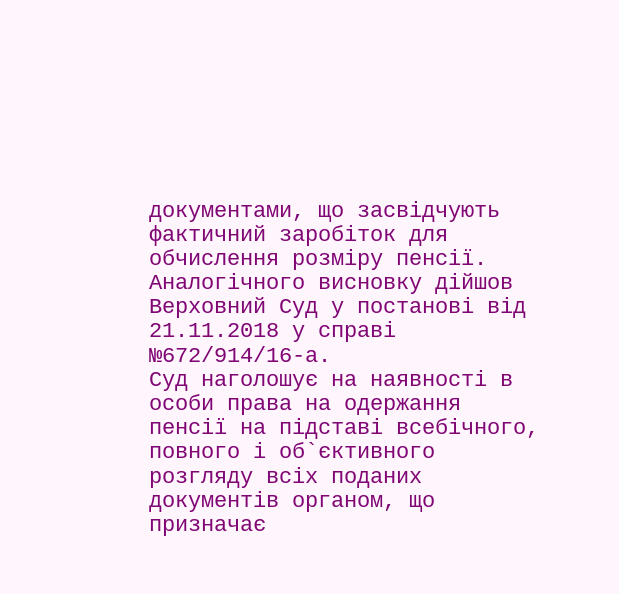документами, що засвідчують фактичний заробіток для обчислення розміру пенсії.
Аналогічного висновку дійшов Верховний Суд у постанові від 21.11.2018 у справі №672/914/16-а.
Суд наголошує на наявності в особи права на одержання пенсії на підставі всебічного, повного і об`єктивного розгляду всіх поданих документів органом, що призначає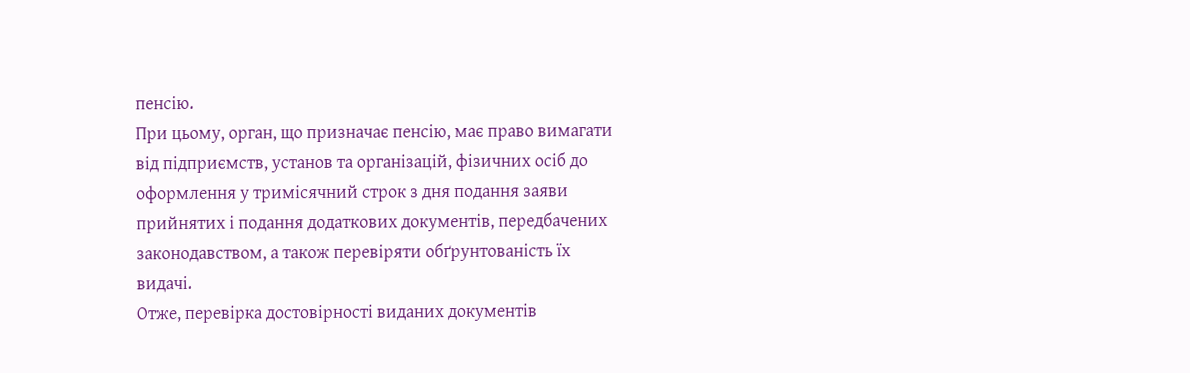пенсію.
При цьому, орган, що призначає пенсію, має право вимагати від підприємств, установ та організацій, фізичних осіб до оформлення у тримісячний строк з дня подання заяви прийнятих і подання додаткових документів, передбачених законодавством, а також перевіряти обґрунтованість їх видачі.
Отже, перевірка достовірності виданих документів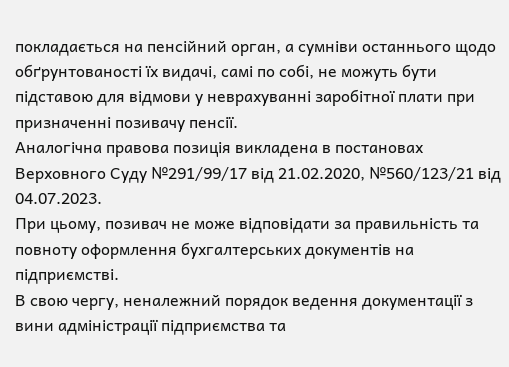покладається на пенсійний орган, а сумніви останнього щодо обґрунтованості їх видачі, самі по собі, не можуть бути підставою для відмови у неврахуванні заробітної плати при призначенні позивачу пенсії.
Аналогічна правова позиція викладена в постановах Верховного Суду №291/99/17 від 21.02.2020, №560/123/21 від 04.07.2023.
При цьому, позивач не може відповідати за правильність та повноту оформлення бухгалтерських документів на підприємстві.
В свою чергу, неналежний порядок ведення документації з вини адміністрації підприємства та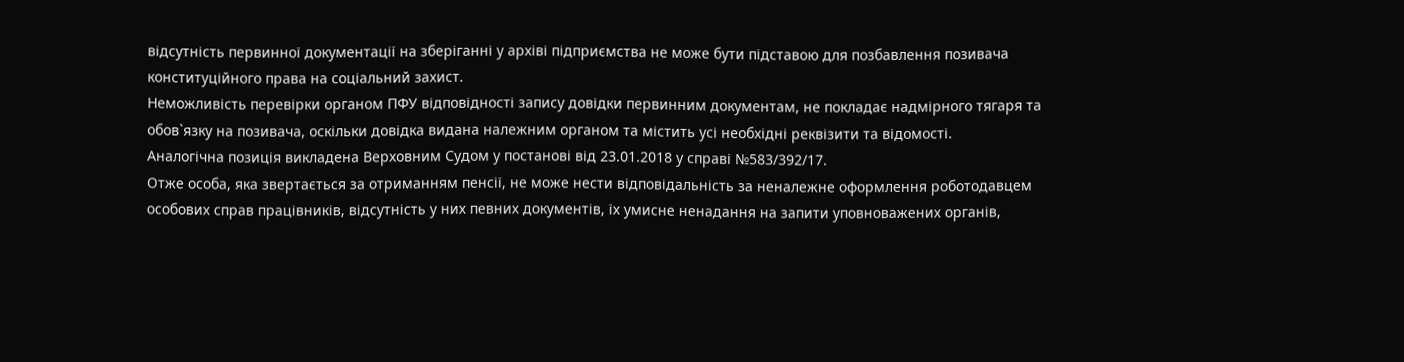відсутність первинної документації на зберіганні у архіві підприємства не може бути підставою для позбавлення позивача конституційного права на соціальний захист.
Неможливість перевірки органом ПФУ відповідності запису довідки первинним документам, не покладає надмірного тягаря та обов`язку на позивача, оскільки довідка видана належним органом та містить усі необхідні реквізити та відомості.
Аналогічна позиція викладена Верховним Судом у постанові від 23.01.2018 у справі №583/392/17.
Отже особа, яка звертається за отриманням пенсії, не може нести відповідальність за неналежне оформлення роботодавцем особових справ працівників, відсутність у них певних документів, їх умисне ненадання на запити уповноважених органів,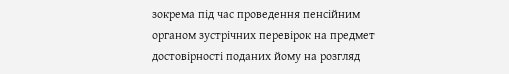зокрема під час проведення пенсійним органом зустрічних перевірок на предмет достовірності поданих йому на розгляд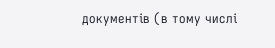документів (в тому числі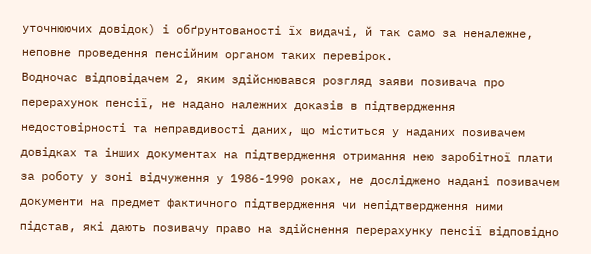уточнюючих довідок) і обґрунтованості їх видачі, й так само за неналежне, неповне проведення пенсійним органом таких перевірок.
Водночас відповідачем 2, яким здійснювався розгляд заяви позивача про перерахунок пенсії, не надано належних доказів в підтвердження недостовірності та неправдивості даних, що міститься у наданих позивачем довідках та інших документах на підтвердження отримання нею заробітної плати за роботу у зоні відчуження у 1986-1990 роках, не досліджено надані позивачем документи на предмет фактичного підтвердження чи непідтвердження ними підстав, які дають позивачу право на здійснення перерахунку пенсії відповідно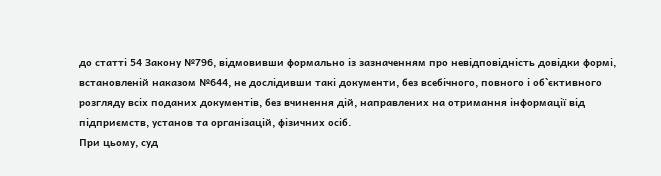до статті 54 Закону №796, відмовивши формально із зазначенням про невідповідність довідки формі, встановленій наказом №644, не дослідивши такі документи, без всебічного, повного і об`єктивного розгляду всіх поданих документів, без вчинення дій, направлених на отримання інформації від підприємств, установ та організацій, фізичних осіб.
При цьому, суд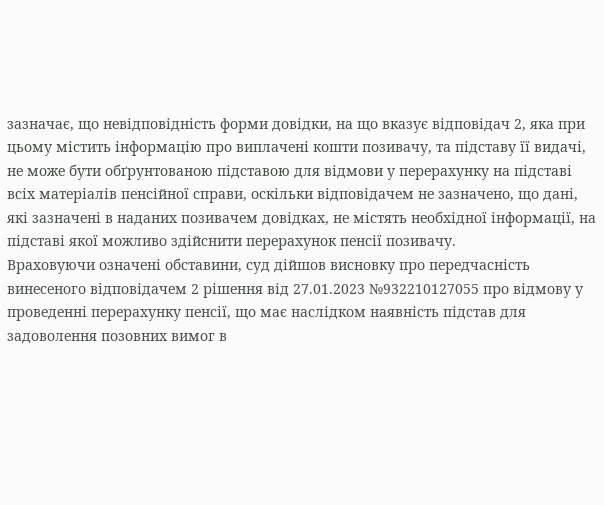зазначає, що невідповідність форми довідки, на що вказує відповідач 2, яка при цьому містить інформацію про виплачені кошти позивачу, та підставу її видачі, не може бути обґрунтованою підставою для відмови у перерахунку на підставі всіх матеріалів пенсійної справи, оскільки відповідачем не зазначено, що дані, які зазначені в наданих позивачем довідках, не містять необхідної інформації, на підставі якої можливо здійснити перерахунок пенсії позивачу.
Враховуючи означені обставини, суд дійшов висновку про передчасність винесеного відповідачем 2 рішення від 27.01.2023 №932210127055 про відмову у проведенні перерахунку пенсії, що має наслідком наявність підстав для задоволення позовних вимог в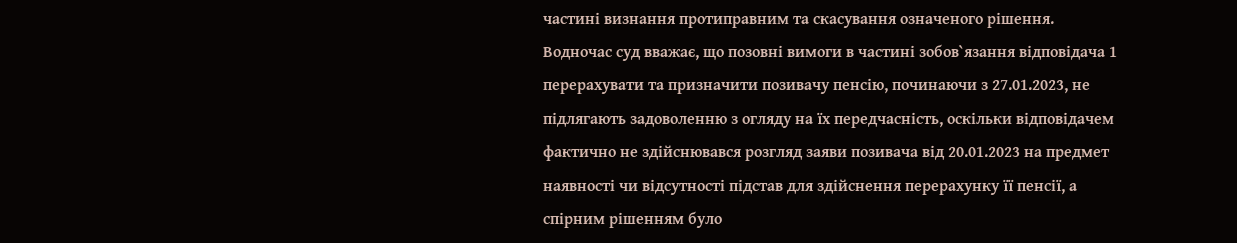частині визнання протиправним та скасування означеного рішення.
Водночас суд вважає, що позовні вимоги в частині зобов`язання відповідача 1 перерахувати та призначити позивачу пенсію, починаючи з 27.01.2023, не підлягають задоволенню з огляду на їх передчасність, оскільки відповідачем фактично не здійснювався розгляд заяви позивача від 20.01.2023 на предмет наявності чи відсутності підстав для здійснення перерахунку її пенсії, а спірним рішенням було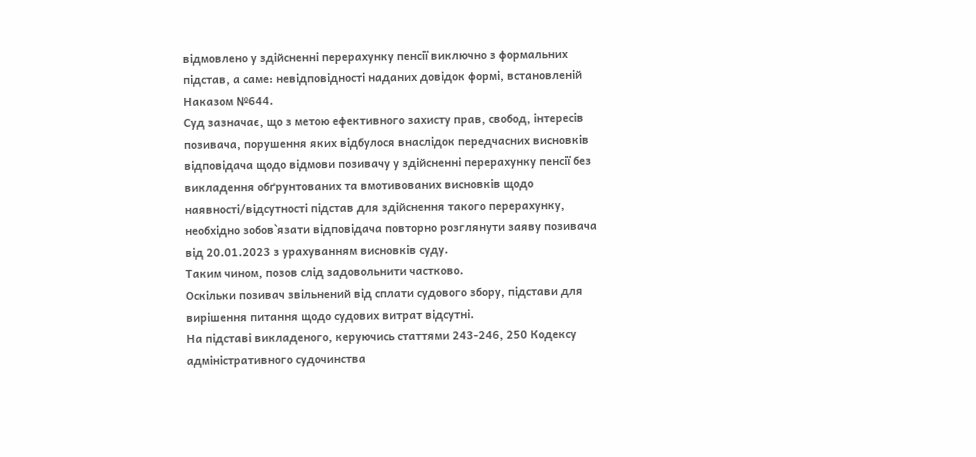відмовлено у здійсненні перерахунку пенсії виключно з формальних підстав, а саме: невідповідності наданих довідок формі, встановленій Наказом №644.
Суд зазначає, що з метою ефективного захисту прав, свобод, інтересів позивача, порушення яких відбулося внаслідок передчасних висновків відповідача щодо відмови позивачу у здійсненні перерахунку пенсії без викладення обґрунтованих та вмотивованих висновків щодо наявності/відсутності підстав для здійснення такого перерахунку, необхідно зобов`язати відповідача повторно розглянути заяву позивача від 20.01.2023 з урахуванням висновків суду.
Таким чином, позов слід задовольнити частково.
Оскільки позивач звільнений від сплати судового збору, підстави для вирішення питання щодо судових витрат відсутні.
На підставі викладеного, керуючись статтями 243-246, 250 Кодексу адміністративного судочинства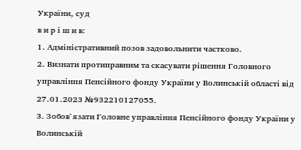України, суд
в и р і ш и в:
1. Адміністративний позов задовольнити частково.
2. Визнати протиправним та скасувати рішення Головного управління Пенсійного фонду України у Волинській області від 27.01.2023 №932210127055.
3. Зобов`язати Головне управління Пенсійного фонду України у Волинській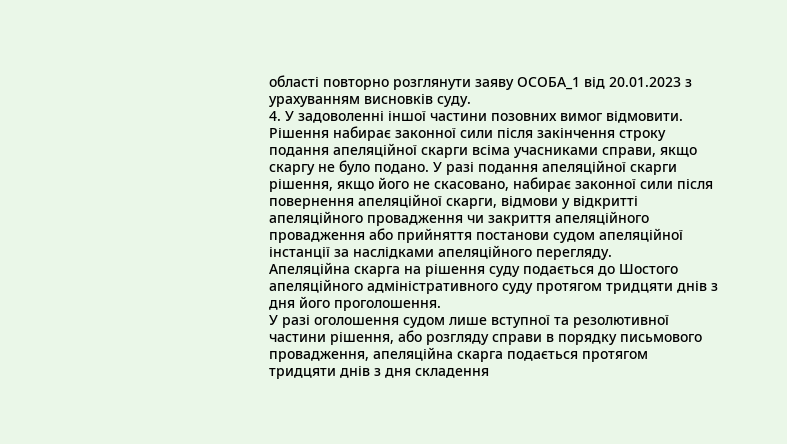області повторно розглянути заяву ОСОБА_1 від 20.01.2023 з урахуванням висновків суду.
4. У задоволенні іншої частини позовних вимог відмовити.
Рішення набирає законної сили після закінчення строку подання апеляційної скарги всіма учасниками справи, якщо скаргу не було подано. У разі подання апеляційної скарги рішення, якщо його не скасовано, набирає законної сили після повернення апеляційної скарги, відмови у відкритті апеляційного провадження чи закриття апеляційного провадження або прийняття постанови судом апеляційної інстанції за наслідками апеляційного перегляду.
Апеляційна скарга на рішення суду подається до Шостого апеляційного адміністративного суду протягом тридцяти днів з дня його проголошення.
У разі оголошення судом лише вступної та резолютивної частини рішення, або розгляду справи в порядку письмового провадження, апеляційна скарга подається протягом тридцяти днів з дня складення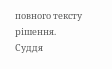повного тексту рішення.
Суддя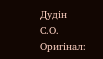Дудін С.О.
Оригінал: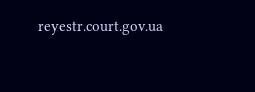reyestr.court.gov.ua